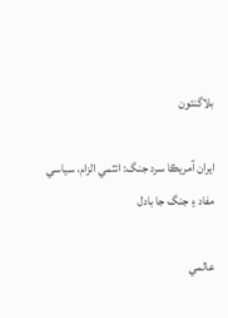بلاگنئون

ايران آمريڪا سرد جنگ: ائٽمي الزام، سياسي مفاد ۽ جنگ جا بادل

عالمي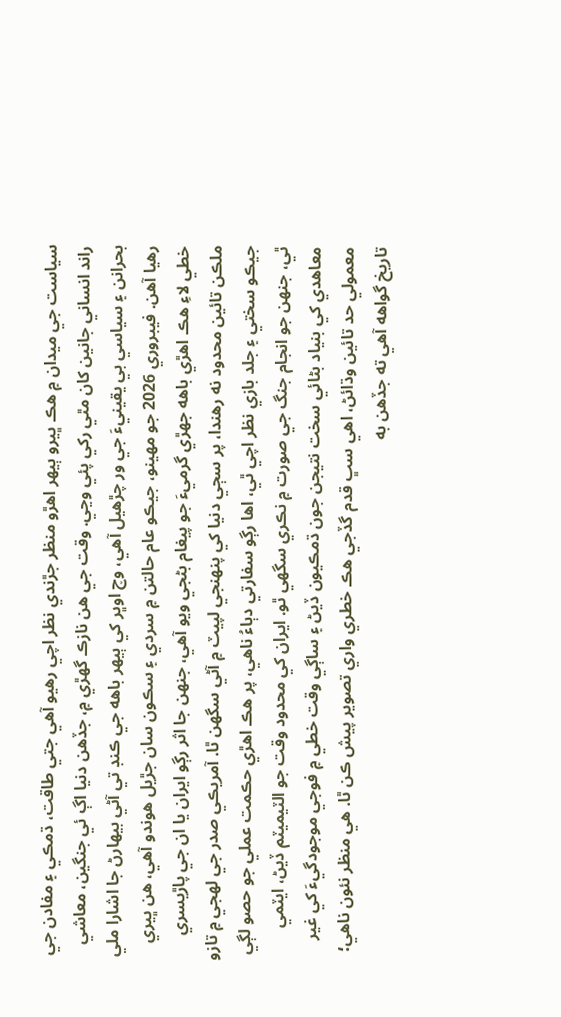سياست جي ميدان ۾ هڪ ڀيرو ٻيهر اهڙو منظر جڙندي نظر اچي رهيو آهي جتي طاقت، ڌمڪي ۽ مفادن جي راند انساني جانين کان مٿي رکي پئي وڃي. وقت جي هن نازڪ گهڙي ۾، جڏهن دنيا اڳ ئي جنگين، معاشي بحرانن ۽ سياسي بي يقينيءَ جي ور چڙهيل آهي، وچ اوڀر کي ٻيهر باهه جي ڪنڊ تي آڻي بيهارڻ جا اشارا ملي رهيا آهن. فيبروري 2026 جو مهينو، جيڪو عام حالتن ۾ سردي ۽ سڪون سان جڙيل هوندو آهي، هن ڀيري خطي لاءِ هڪ اهڙي باهه جهڙي گرميءَ جو پيغام بڻجي ويو آهي، جنهن جا اثر رڳو ايران يا ان جي پاڙيسري ملڪن تائين محدود نه رهندا، پر سڄي دنيا کي پنهنجي لپيٽ ۾ آڻي سگهن ٿا. آمريڪي صدر جي لهجي ۾ تازو جيڪو سختي ۽ جلد بازي نظر اچي ٿي، اها رڳو سفارتي دٻاءُ ناهي، پر هڪ اهڙي حڪمت عملي جو حصو لڳي ٿي، جنهن جو انجام جنگ جي صورت ۾ نڪري سگهي ٿو. ايران کي محدود وقت جو الٽيميٽم ڏيڻ، ايٽمي معاهدي کي بنياد بڻائي سخت نتيجن جون ڌمڪيون ڏيڻ ۽ ساڳي وقت خطي ۾ فوجي موجودگيءَ کي غير معمولي حد تائين وڌائڻ، اهي سڀ قدم گڏجي هڪ خطري واري تصوير پيش ڪن ٿا. هي منظر نئون ناهي؛ تاريخ گواهه آهي ته جڏهن به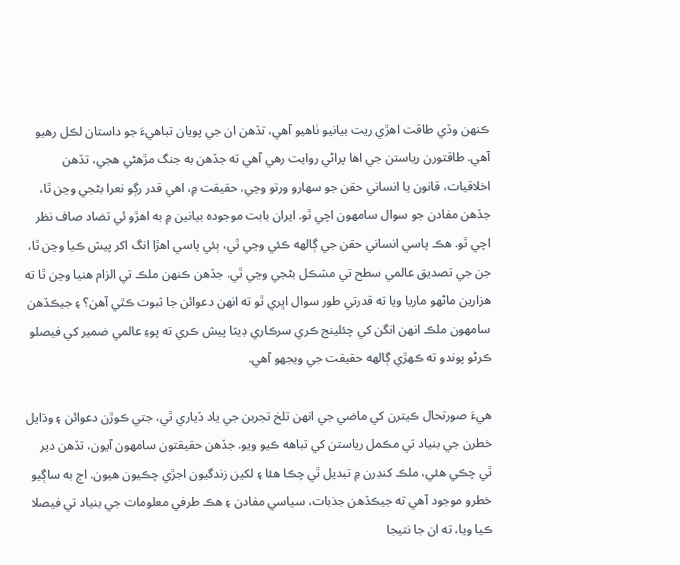ڪنهن وڏي طاقت اهڙي ريت بيانيو ٺاهيو آهي، تڏهن ان جي پويان تباهيءَ جو داستان لڪل رهيو آهي. طاقتورن رياستن جي اها پراڻي روايت رهي آهي ته جڏهن به جنگ مڙهڻي هجي، تڏهن اخلاقيات، قانون يا انساني حقن جو سهارو ورتو وڃي. حقيقت ۾، اهي قدر رڳو نعرا بڻجي وڃن ٿا، جڏهن مفادن جو سوال سامهون اچي ٿو. ايران بابت موجوده بيانين ۾ به اهڙو ئي تضاد صاف نظر اچي ٿو. هڪ پاسي انساني حقن جي ڳالهه ڪئي وڃي ٿي، ٻئي پاسي اهڙا انگ اکر پيش ڪيا وڃن ٿا، جن جي تصديق عالمي سطح تي مشڪل بڻجي وڃي ٿي. جڏهن ڪنهن ملڪ تي الزام هنيا وڃن ٿا ته هزارين ماڻهو ماريا ويا ته قدرتي طور سوال اڀري ٿو ته انهن دعوائن جا ثبوت ڪٿي آهن؟ ۽ جيڪڏهن سامهون ملڪ انهن انگن کي چئلينج ڪري سرڪاري ڊيٽا پيش ڪري ته پوءِ عالمي ضمير کي فيصلو ڪرڻو پوندو ته ڪهڙي ڳالهه حقيقت جي ويجهو آهي.

هيءَ صورتحال ڪيترن کي ماضي جي انهن تلخ تجربن جي ياد ڏياري ٿي، جتي ڪوڙن دعوائن ۽ وڌايل خطرن جي بنياد تي مڪمل رياستن کي تباهه ڪيو ويو. جڏهن حقيقتون سامهون آيون، تڏهن دير ٿي چڪي هئي، ملڪ کنڊرن ۾ تبديل ٿي چڪا هئا ۽ لکين زندگيون اجڙي چڪيون هيون. اڄ به ساڳيو خطرو موجود آهي ته جيڪڏهن جذبات، سياسي مفادن ۽ هڪ طرفي معلومات جي بنياد تي فيصلا ڪيا ويا، ته ان جا نتيجا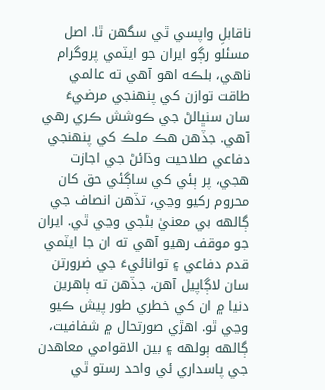ناقابلِ واپسي ٿي سگهن ٿا. اصل مسئلو رڳو ايران جو ايٽمي پروگرام ناهي، بلڪه اهو آهي ته عالمي طاقت توازن کي پنهنجي مرضيءَ سان سنڀالڻ جي ڪوشش ڪري رهي آهي. جڏهن هڪ ملڪ کي پنهنجي دفاعي صلاحيت وڌائڻ جي اجازت هجي، پر ٻئي کي ساڳئي حق کان محروم رکيو وڃي، تڏهن انصاف جي ڳالهه بي معنيٰ بڻجي وڃي ٿي. ايران جو موقف رهيو آهي ته ان جا ايٽمي قدم دفاعي ۽ توانائيءَ جي ضرورتن سان لاڳاپيل آهن، جڏهن ته ٻاهرين دنيا ۾ ان کي خطري طور پيش ڪيو وڃي ٿو. اهڙي صورتحال ۾ شفافيت، ڳالهه ٻولهه ۽ بين الاقوامي معاهدن جي پاسداري ئي واحد رستو ٿي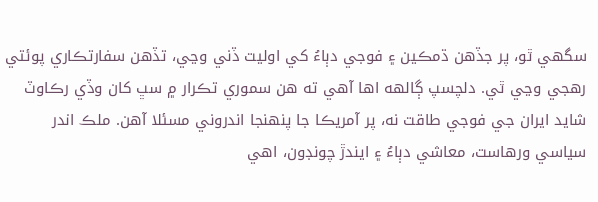سگهي ٿو، پر جڏهن ڌمڪين ۽ فوجي دٻاءُ کي اوليت ڏني وڃي، تڏهن سفارتڪاري پوئتي رهجي وڃي ٿي. دلچسپ ڳالهه اها آهي ته هن سموري تڪرار ۾ سڀ کان وڏي رڪاوٽ شايد ايران جي فوجي طاقت نه، پر آمريڪا جا پنهنجا اندروني مسئلا آهن. ملڪ اندر سياسي ورهاست، معاشي دٻاءُ ۽ ايندڙ چونڊون، اهي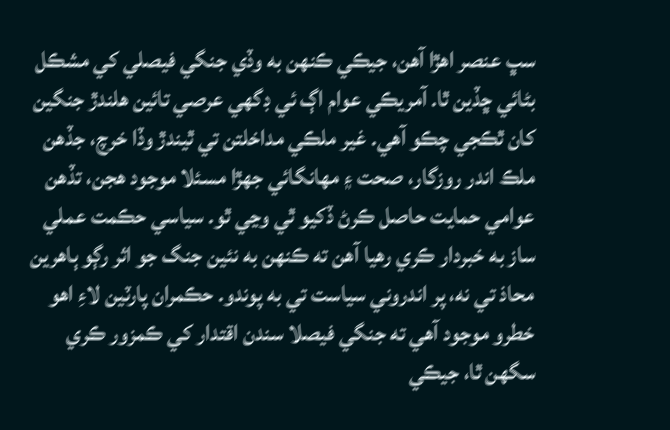سڀ عنصر اهڙا آهن، جيڪي ڪنهن به وڏي جنگي فيصلي کي مشڪل بڻائي ڇڏين ٿا. آمريڪي عوام اڳ ئي ڊگهي عرصي تائين هلندڙ جنگين کان ٿڪجي چڪو آهي. غير ملڪي مداخلتن تي ٿيندڙ وڏا خرچ، جڏهن ملڪ اندر روزگار، صحت ۽ مهانگائي جهڙا مسئلا موجود هجن، تڏهن عوامي حمايت حاصل ڪرڻ ڏکيو ٿي وڃي ٿو. سياسي حڪمت عملي ساز به خبردار ڪري رهيا آهن ته ڪنهن به نئين جنگ جو اثر رڳو ٻاهرين محاذ تي نه، پر اندروني سياست تي به پوندو. حڪمران پارٽين لاءِ اهو خطرو موجود آهي ته جنگي فيصلا سندن اقتدار کي ڪمزور ڪري سگهن ٿا، جيڪي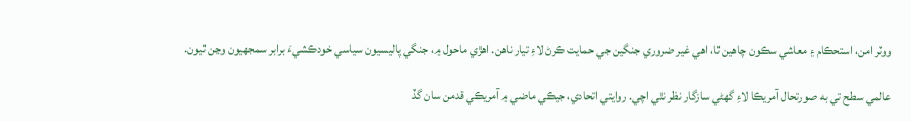ووٽر امن، استحڪام ۽ معاشي سڪون چاهين ٿا، اهي غير ضروري جنگين جي حمايت ڪرڻ لاءِ تيار ناهن. اهڙي ماحول ۾، جنگي پاليسيون سياسي خودڪشيءَ برابر سمجهيون وڃن ٿيون.

عالمي سطح تي به صورتحال آمريڪا لاءِ گهڻي سازگار نظر نٿي اچي. روايتي اتحادي، جيڪي ماضي ۾ آمريڪي قدمن سان گڏ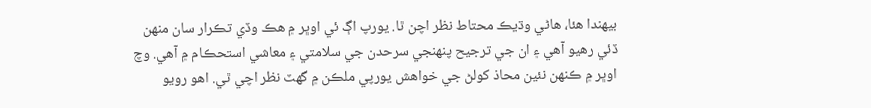بيهندا هئا، هاڻي وڌيڪ محتاط نظر اچن ٿا. يورپ اڳ ئي اوڀر ۾ هڪ وڏي تڪرار سان منهن ڏئي رهيو آهي ۽ ان جي ترجيح پنهنجي سرحدن جي سلامتي ۽ معاشي استحڪام ۾ آهي. وچ اوڀر ۾ ڪنهن نئين محاذ کولڻ جي خواهش يورپي ملڪن ۾ گهٽ نظر اچي ٿي. اهو رويو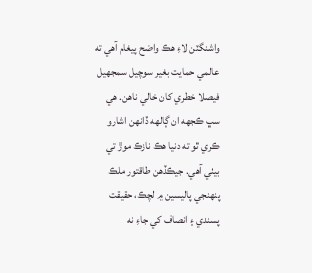واشنگٽن لاءِ هڪ واضح پيغام آهي ته عالمي حمايت بغير سوچيل سمجهيل فيصلا خطري کان خالي ناهن. هي سڀ ڪجهه ان ڳالهه ڏانهن اشارو ڪري ٿو ته دنيا هڪ نازڪ موڙ تي بيٺي آهي. جيڪڏهن طاقتور ملڪ پنهنجي پاليسين ۾ لچڪ، حقيقت پسندي ۽ انصاف کي جاءِ نه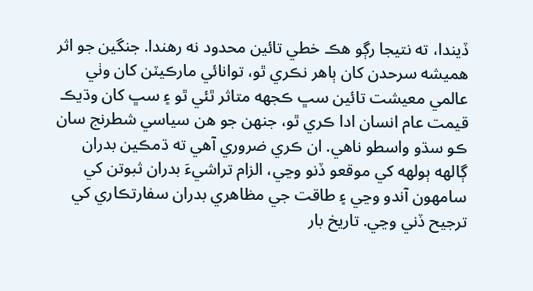ڏيندا، ته نتيجا رڳو هڪ خطي تائين محدود نه رهندا. جنگين جو اثر هميشه سرحدن کان ٻاهر نڪري ٿو، توانائي مارڪيٽن کان وٺي عالمي معيشت تائين سڀ ڪجهه متاثر ٿئي ٿو ۽ سڀ کان وڌيڪ قيمت عام انسان ادا ڪري ٿو، جنهن جو هن سياسي شطرنج سان ڪو سڌو واسطو ناهي. ان ڪري ضروري آهي ته ڌمڪين بدران ڳالهه ٻولهه کي موقعو ڏنو وڃي، الزام تراشيءَ بدران ثبوتن کي سامهون آندو وڃي ۽ طاقت جي مظاهري بدران سفارتڪاري کي ترجيح ڏني وڃي. تاريخ بار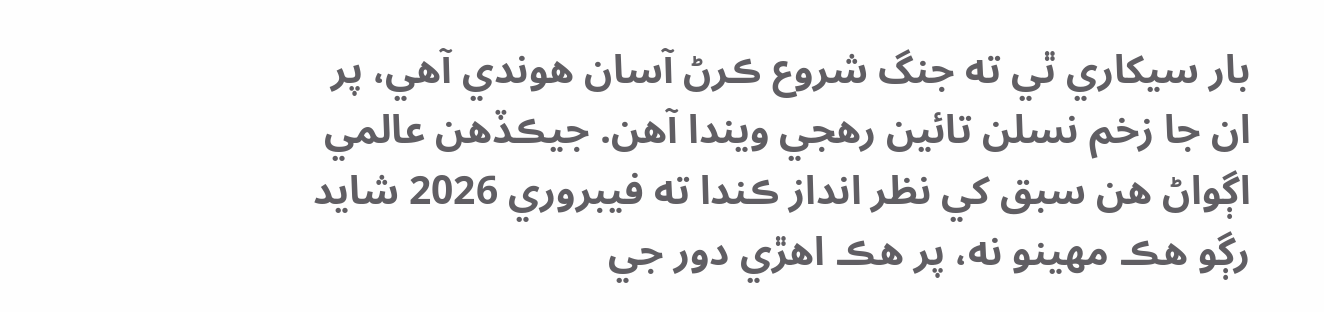بار سيکاري ٿي ته جنگ شروع ڪرڻ آسان هوندي آهي، پر ان جا زخم نسلن تائين رهجي ويندا آهن. جيڪڏهن عالمي اڳواڻ هن سبق کي نظر انداز ڪندا ته فيبروري 2026 شايد رڳو هڪ مهينو نه، پر هڪ اهڙي دور جي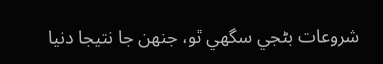شروعات بڻجي سگهي ٿو، جنهن جا نتيجا دنيا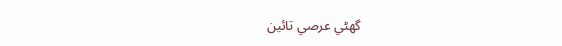گهڻي عرصي تائين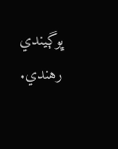ڀوڳيندي رهندي.